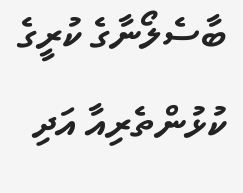ބާސެލޯނާގެ ކުރީގެ ކުޅުންތެރިއާ އަދި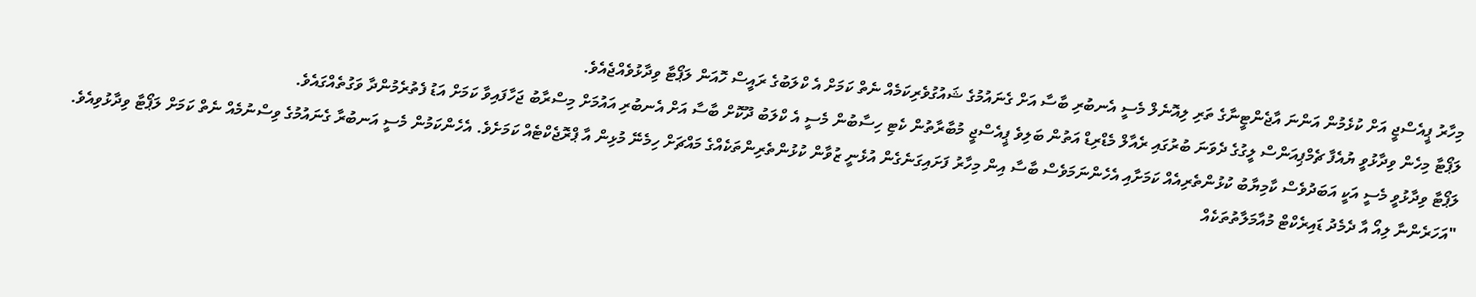މިހާރު ޕީއެސްޖީ އަށް ކުޅެމުން އަންނަ އާޖެންޓީނާގެ ތަރި ލިއޮނެލް މެސީ އެނބުރި ބާސާ އަށް ގެނައުމުގެ ޝައުގުވެރިކަމެއް ނެތް ކަމަށް އެ ކްލަބުގެ ރައީސް ހޮއަން ލަޕޯޓާ ވިދާޅުވެއްޖެއެވެ.
ލަޕޯޓާ މިހެން ވިދާޅުވީ ޔުއެފާ ޗެމްޕިއަންސް ލީގުގެ ދެވަނަ ބުރުގައި ރެއާލް މެޑްރިޑް އަތުން ބަލިވެ ޕީއެސްޖީ މުބާރާތުން ކެޓި ހިސާބުން މެސީ އެ ކްލަބު ދޫކޮށް ބާސާ އަށް އެނބުރި އައުމަށް މިސްރާބު ޖަހާފައިވާ ކަމަށް އަޑު ފެތުރެމުންދާ ވަގުތެއްގައެވެ.
ލަޕޯޓާ ވިދާޅުވީ މެސީ އަކީ އަބަދުވެސް ކާމިޔާބު ކުޅުންތެރިއެއް ކަމަށާއި އެހެންނަމަވެސް ބާސާ އިން މިހާރު ފަށައިގަނެގެން އުޅެނީ ޒުވާން ކުޅުންތެރިންތަކެއްގެ މައްޗަށް ހިމެނޭ މުޅިން އާ ޕްރޮޖެކްޓެއް ކަމަށެވެ. އެހެންކަމުން މެސީ އަނބުރާ ގެނައުމުގެ ވިސްނުމެއް ނެތް ކަމަށް ލަޕޯޓާ ވިދާޅުވިއެވެ.
"އަހަރެންނާ ލިއޯ އާ ދެމެދު ޑައިރެކްޓް މުއާމަލާތުތަކެއް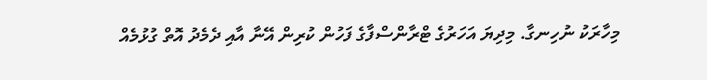މިހާރަކު ނުހިނގާ. މިދިޔަ އަހަރުގެ ޓްރާންސްފާގެ ފަހުން ކުރިން އޭނާ އާއި ދެމެދު އޮތް ގުޅުމެއް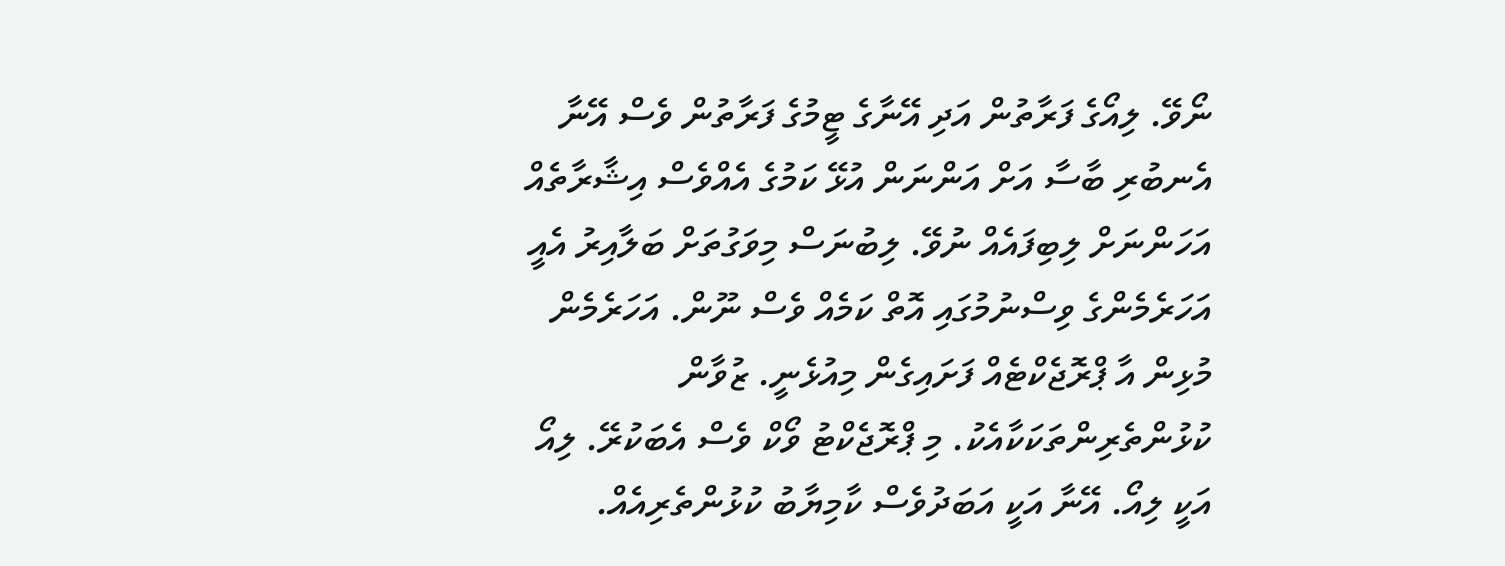ނޯވޭ. ލިއޯގެ ފަރާތުން އަދި އޭނާގެ ޓީމުގެ ފަރާތުން ވެސް އޭނާ އެނބުރި ބާސާ އަށް އަންނަން އުޅޭ ކަމުގެ އެއްވެސް އިޝާރާތެއް އަހަންނަށް ލިބިފައެއް ނުވޭ. ލިބުނަސް މިވަގުތަށް ބަލާއިރު އެއީ އަހަރެމެންގެ ވިސްނުމުގައި އޮތް ކަމެއް ވެސް ނޫން. އަހަރެމެން މުޅިން އާ ޕްރޮޖެކްޓެއް ފަށައިގެން މިއުޅެނީ. ޒުވާން ކުޅުންތެރިންތަކަކާއެކު. މި ޕްރޮޖެކްޓު ވޯކް ވެސް އެބަކުރޭ. ލިއޯ އަކީ ލިއޯ. އޭނާ އަކީ އަބަދުވެސް ކާމިޔާބު ކުޅުންތެރިއެއް.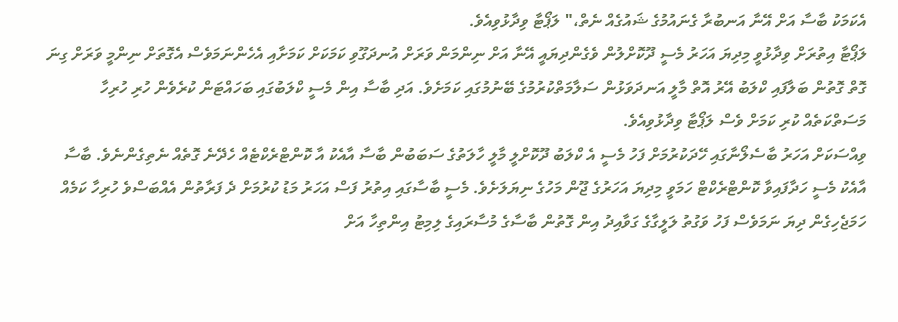އެކަމަކު ބާސާ އަށް އޭނާ އަނބުރާ ގެނައުމުގެ ޝައުގެއް ނެތް،" ލަޕޯޓާ ވިދާޅުވިއެވެ.
ލަޕޯޓާ އިތުރަށް ވިދާޅުވީ މިދިޔަ އަހަރު މެސީ ދޫކޮށްލުން ވެގެންދިޔައީ އޭނާ އަށް ނިންމަން ވަރަށް އުނދަގޫވި ކަމަކަށް ކަމަށާއި އެހެންނަމަވެސް އެގޮތަށް ނިންމީ ވަރަށް ގިނަ ގޮތް ގޮތުން ބަލާފައި ކްލަބު އޭރު އޮތް މާލީ އަނދަވަޅުން ސަލާމަތްކުރުމުގެ ބޭނުމުގައި ކަމަށެވެ. އަދި ބާސާ އިން މެސީ ކްލަބުގައި ބަހައްޓަން ކުރެވެން ހުރި ހުރިހާ މަސަތްކަތެއް ކުރި ކަމަށް ވެސް ލަޕޯޓާ ވިދާޅުވިއެވެ.
ވިއްސަކަށް އަހަރު ބާސެލޯނާގައި ހޭދަކުރުމަށް ފަހު މެސީ އެ ކްލަބު ދޫކޮށްލީ މާލީ ހާލަތުގެ ސަބަބުން ބާސާ އާއެކު އާ ކޮންޓްރެކްޓެއް ހެދޭނެ ގޮތެއް ނެތިގެންނެވެ. ބާސާ އާއެކު މެސީ ހަދާފައިވާ ކޮންޓްރެކްޓް ހަމަވީ މިދިޔަ އަހަރުގެ ޖޫން މަހުގެ ނިޔަލަށެވެ. މެސީ ބާސާގައި އިތުރު ފަސް އަހަރު މަޑު ކުރުމަށް ދެ ފަރާތުން އެއްބަސްވެ ހުރިހާ ކަމެއް ހަމަޖެހިގެން ދިޔަ ނަމަވެސް ފަހު ވަގުތު ލަލީގާގެ ގަވާއިދު އިން ގޮތުން ބާސާގެ މުސާރައިގެ ލިމިޓު އިންތިހާ އަށް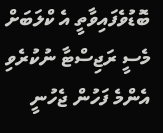ބޮޑުވެފައިވާތީ އެ ކްލަބަށް މެސީ ރަޖިސްޓާ ނުކުރެވި އެންމެ ފަހުން ޖެހުނީ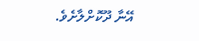އޭނާ ދޫކޮށްލާށެވެ.